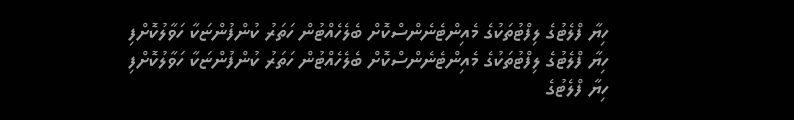ހިޔާ ފްލެޓުގެ ލިފްޓުތަކުގެ މެއިންޓެނެންސްކޮށް ބެލެހެއްޓުން ހަތަރު ކުންފުންޏަކާ ހަވާލުކޮށްފި
ހިޔާ ފްލެޓުގެ ލިފްޓުތަކުގެ މެއިންޓެނެންސްކޮށް ބެލެހެއްޓުން ހަތަރު ކުންފުންޏަކާ ހަވާލުކޮށްފި
ހިޔާ ފްލެޓުގެ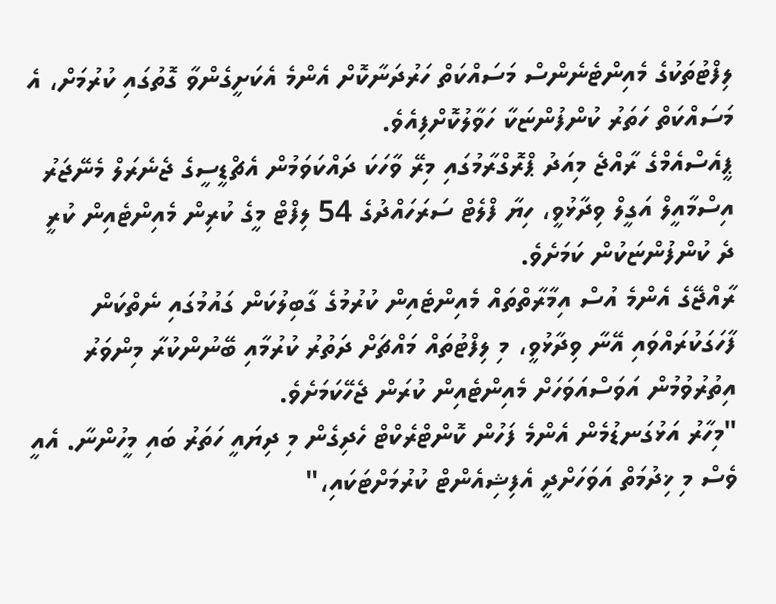ލިފްޓުތަކުގެ މެއިންޓެނެންސް މަސައްކަތް ހަރުދަނާކޮށް އެންމެ އެކަށީގެންވާ ގޮތުގައި ކުރުމަށް، އެ މަސައްކަތް ހަތަރު ކުންފުންޏަކާ ހަވާލުކޮށްފިއެވެ.
ޕީއެސްއެމްގެ ރާއްޖެ މިއަދު ޕްރޮގްރާމުގައި މިރޭ ވާހަކަ ދައްކަވަމުން އެޗްޑީސީގެ ޖެނެރަލް މެނޭޖަރު އިސްމާއީލް އަގީލް ވިދާޅުވީ، ހިޔާ ފްލެޓް ސަރަހައްދުގެ 54 ލިފްޓް މީގެ ކުރިން މެއިންޓެއިން ކުރީ ދެ ކުންފުންޏަކުން ކަމަށެވެ.
ރާއްޖޭގެ އެންމެ އުސް އިމާރާތްތައް މެއިންޓެއިން ކުރުމުގެ ގާބިލުކަން ގައުމުގައި ނެތްކަން ފާހަގަކުރައްވައި އޭނާ ވިދާޅުވީ، މި ލިފްޓުތައް މައްޗަށް ދަތުރު ކުރުމާއި ބޭނުންކުރާ މިންވަރު އިތުރުވުމުން އަވަސްއަވަހަށް މެއިންޓެއިން ކުރަން ޖެހޭކަމަށެވެ.
"މިހާރު އަޅުގަނޑުމެން އެންމެ ފަހުން ކޮންޓްރެކްޓް ހެދިގެން މި ދިޔައީ ހަތަރު ބައި މީހުންނާ. އެއީ ވެސް މި ޚިދުމަތް އަވަހަށްދީ އެފިޝިއެންޓް ކުރުމަށްޓަކައި،"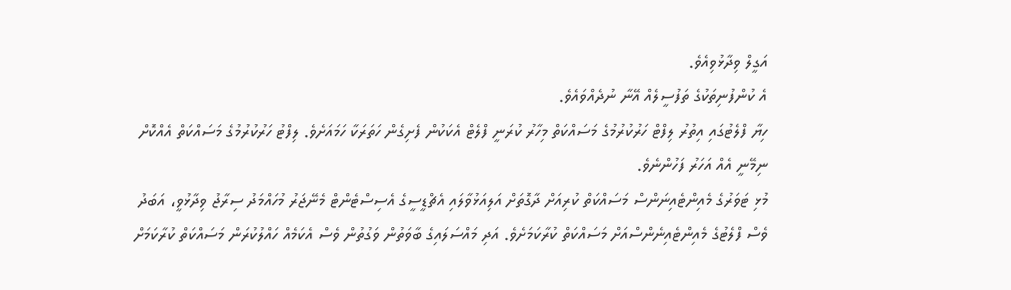އަގީލް ވިދާޅުވިއެވެ.
އެ ކުންފުނިތަކުގެ ތަފުސީލެއް އޭނާ ނުދެއްވައެވެ.
ހިޔާ ފްލެޓުގައި އިތުރު ލިފްޓް ހަރުކުރުމުގެ މަސައްކަތް މިހާރު ކުރަނީ ފްލެޓް އެކަކުން ފެށިގެން ހަތަރަކާ ހަމައަށެވެ. ލިފްޓު ހަރުކުރުމުގެ މަސައްކަތް އެއްކޮށް ނިމޭނީ އެއް އަހަރު ފަހުންނެވެ.
މުޅި ޓަވަރުގެ މެއިންޓެއިނަންސް މަސައްކަތް ކުރިއަށް ދާގޮތަށް އަލިއަޅުވާލައި އެޗްޑީސީގެ އެސިސްޓެންޓް މެނޭޖަރު މުހައްމަދު ސިރާޖު ވިދާޅުވީ، އަބަދު ވެސް ފްލެޓުގެ މެއިންޓެއިނެންސްއަށް މަސައްކަތް ކުރާކަމަށެވެ. އަދި މައްސަލައިގެ ބާވަތުން ވަގުތުން ވެސް އެކަމެއް ހައްލުކުރަން މަސައްކަތް ކުރާކަމަށް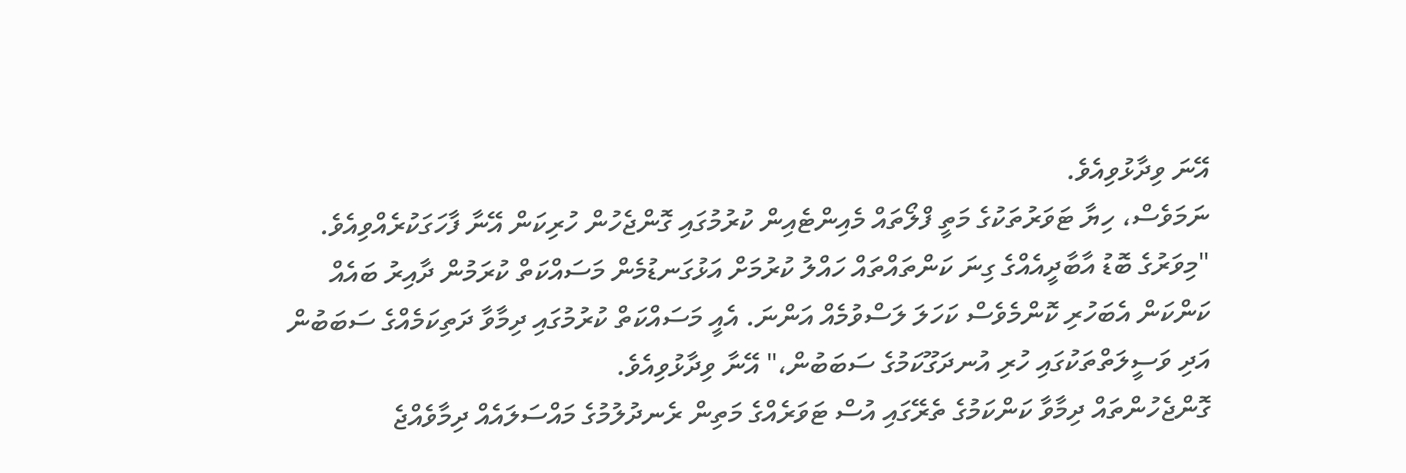އޭނަ ވިދާޅުވިއެވެ.
ނަމަވެސް، ހިޔާ ޓަވަރުތަކުގެ މަތީ ފްލޯތައް މެއިންޓެއިން ކުރުމުގައި ގޮންޖެހުން ހުރިކަން އޭނާ ފާހަގަކުރެއްވިއެވެ.
"މިވަރުގެ ބޮޑު އާބާދީއެއްގެ ގިނަ ކަންތައްތައް ހައްލު ކުރުމަށް އަޅުގަނޑުމެން މަސައްކަތް ކުރަމުން ދާއިރު ބައެއް ކަންކަން އެބަހުރި ކޮންމެވެސް ކަހަލަ ލަސްވުމެއް އަންނަ. އެއީ މަސައްކަތް ކުރުމުގައި ދިމާވާ ދަތިކަމެއްގެ ސަބަބުން އަދި ވަސީލަތްތަކުގައި ހުރި އުނދަގޫކަމުގެ ސަބަބުން،" އޭނާ ވިދާޅުވިއެވެ.
ގޮންޖެހުންތައް ދިމާވާ ކަންކަމުގެ ތެރޭގައި އުސް ޓަވަރެއްގެ މަތިން ރެނދުލުމުގެ މައްސަލައެއް ދިމާވެއްޖެ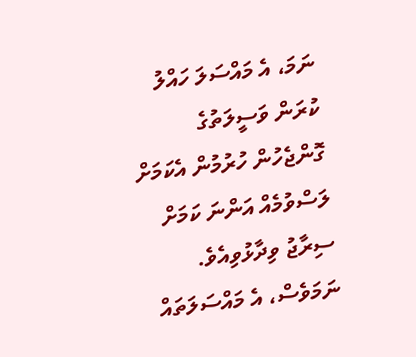ނަމަ، އެ މައްސަލަ ހައްލު ކުރަން ވަސީލަތުގެ ގޮންޖެހުން ހުރުމުން އެކަމަށް ލަސްވުމެއް އަންނަ ކަމަށް ސިރާޖު ވިދާޅުވިއެވެ.
ނަމަވެސް، އެ މައްސަލަތައް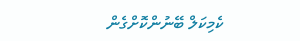ކެމިކަލް ބޭނުންކޮށްގެން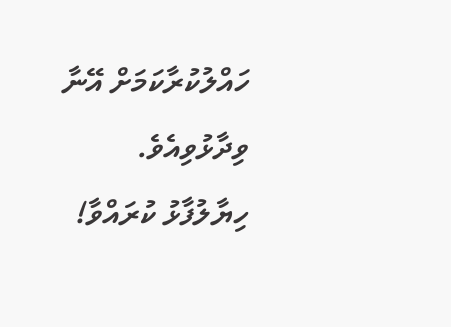ހައްލުކުރާކަމަށް އޭނާ ވިދާޅުވިއެވެ.
ހިޔާލުފާޅު ކުރައްވާ!